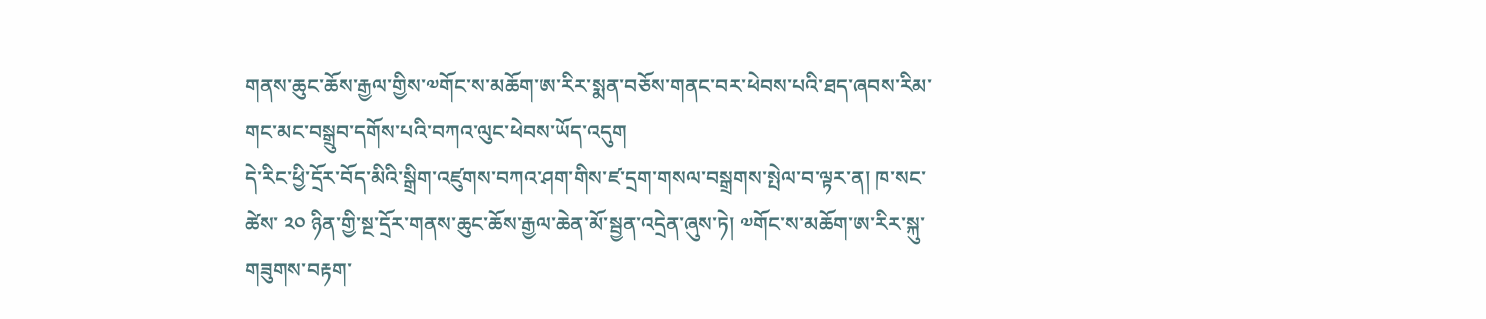གནས་ཆུང་ཆོས་རྒྱལ་གྱིས་༧གོང་ས་མཆོག་ཨ་རིར་སྨན་བཅོས་གནང་བར་ཕེབས་པའི་ཐད་ཞབས་རིམ་གང་མང་བསྒྲུབ་དགོས་པའི་བཀའ་ལུང་ཕེབས་ཡོད་འདུག
དེ་རིང་ཕྱི་དྲོར་བོད་མིའི་སྒྲིག་འཛུགས་བཀའ་ཤག་གིས་ཛ་དྲག་གསལ་བསྒྲགས་སྤེལ་བ་ལྟར་ན། ཁ་སང་ཚེས་ ༢༠ ཉིན་གྱི་སྔ་དྲོར་གནས་ཆུང་ཆོས་རྒྱལ་ཆེན་མོ་སྦྱན་འདྲེན་ཞུས་ཏེ། ༧གོང་ས་མཆོག་ཨ་རིར་སྐུ་གཟུགས་བརྟག་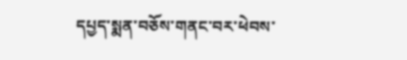དཔྱད་སྨན་བཅོས་གནང་བར་ཕེབས་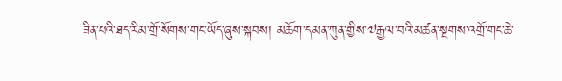ཟིན་པའི་ཐད་རིམ་གྲོ་སོགས་གང་ཡོད་ཞུས་སྐབས། མཆོག་དམན་ཀུན་གྱིས་༧རྒྱལ་བའི་མཚན་སྔགས་འགྲོ་གང་ཆེ་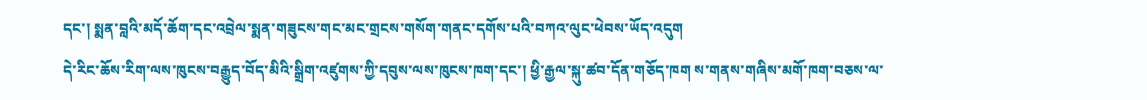དང་། སྨན་བླའི་མདོ་ཆོག་དང་འབྲེལ་སྨན་གཟུངས་གང་མང་གྲངས་གསོག་གནང་དགོས་པའི་བཀའ་ལུང་ཕེབས་ཡོད་འདུག
དེ་རིང་ཆོས་རིག་ལས་ཁུངས་བརྒྱུད་བོད་མིའི་སྒྲིག་འཛུགས་ཀྱི་དབུས་ལས་ཁུངས་ཁག་དང་། ཕྱི་རྒྱལ་སྐུ་ཚབ་དོན་གཅོད་ཁག ས་གནས་གཞིས་མགོ་ཁག་བཅས་ལ་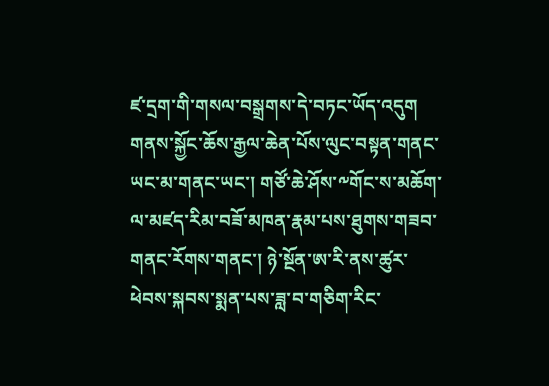ཛ་དྲག་གི་གསལ་བསྒྲགས་དེ་བཏང་ཡོད་འདུག
གནས་སྐྱོང་ཆོས་རྒྱལ་ཆེན་པོས་ལུང་བསྟན་གནང་ཡང་མ་གནང་ཡང་། གཙོ་ཆེ་ཤོས་༸གོང་ས་མཆོག་ལ་མཛད་རིམ་བཟོ་མཁན་རྣམ་པས་ཐུགས་གཟབ་གནང་རོགས་གནང་། ཉེ་སྔོན་ཨ་རི་ནས་ཚུར་ཕེབས་སྐབས་སྨན་པས་ཟླ་བ་གཅིག་རིང་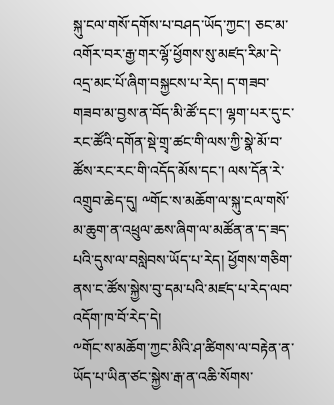སྐུ་ངལ་གསོ་དགོས་པ་བཤད་ཡོད་ཀྱང་། ཅང་མ་འགོར་བར་རྒྱ་གར་ལྷོ་ཕྱོགས་སུ་མཛད་རིམ་དེ་འདྲ་མང་པོ་ཞིག་བསྐྱངས་པ་རེད། ད་གཟབ་གཟབ་མ་བྱས་ན་བོད་མི་ཚོ་དང་། ལྷག་པར་དུ་ང་རང་ཚོའི་དགོན་སྡེ་གྲྭ་ཚང་གི་ལས་ཀྱི་སྣེ་མོ་བ་ཚོས་རང་རང་གི་འདོད་མོས་དང་། ལས་དོན་རེ་འགྲུབ་ཆེད་དུ། ༸གོང་ས་མཆོག་ལ་སྐུ་ངལ་གསོ་མ་ཆུག་ན་འཕྲུལ་ཆས་ཞིག་ལ་མཚོན་ན་ད་ཟད་པའི་དུས་ལ་བསླེབས་ཡོད་པ་རེད། ཕྱོགས་གཅིག་ནས་ང་ཚོས་སྐྱེས་བུ་དམ་པའི་མཛད་པ་རེད་ལབ་འདོག་ཁ་བོ་རེད་དེ།
༸གོང་ས་མཆོག་ཀྱང་མིའི་ཤ་ཚིགས་ལ་བརྟེན་ན་ཡོད་པ་ཡིན་ཙང་སྐྱེས་རྒ་ན་འཆི་སོགས་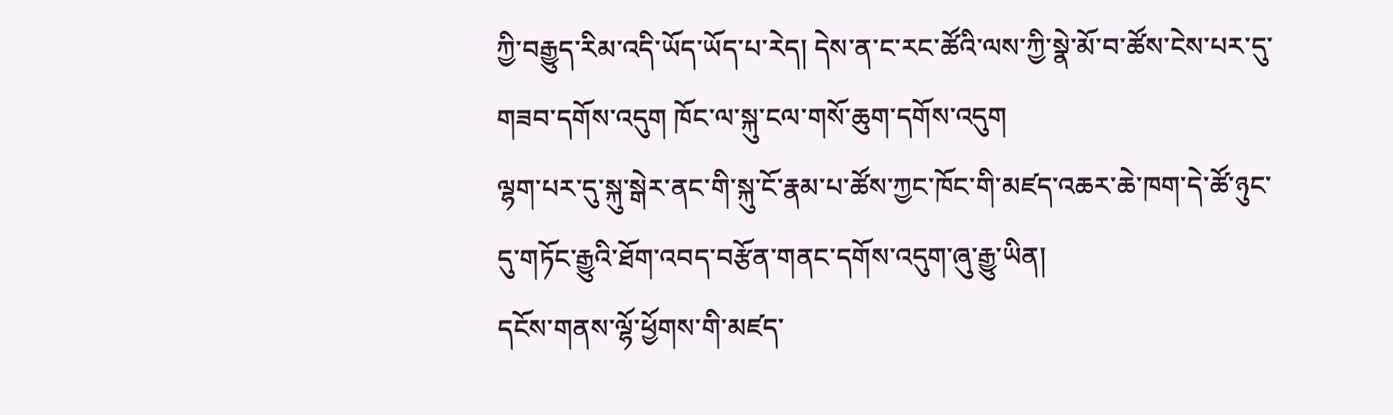ཀྱི་བརྒྱུད་རིམ་འདི་ཡོད་ཡོད་པ་རེད། དེས་ན་ང་རང་ཚོའི་ལས་ཀྱི་སྣེ་མོ་བ་ཚོས་ངེས་པར་དུ་གཟབ་དགོས་འདུག ཁོང་ལ་སྐུ་ངལ་གསོ་ཆུག་དགོས་འདུག
ལྷག་པར་དུ་སྐུ་སྒེར་ནང་གི་སྐུ་ངོ་རྣམ་པ་ཚོས་ཀྱང་ཁོང་གི་མཛད་འཆར་ཆེ་ཁག་དེ་ཚོ་ཉུང་དུ་གཏོང་རྒྱུའི་ཐོག་འབད་བརྩོན་གནང་དགོས་འདུག་ཞུ་རྒྱུ་ཡིན།
དངོས་གནས་ལྷོ་ཕྱོགས་གི་མཛད་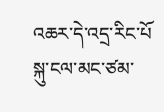འཆར་དེ་འདྲ་རིང་པོ སྐུ་ངལ་མང་ཙམ་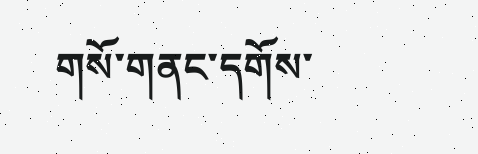གསོ་གནང་དགོས་